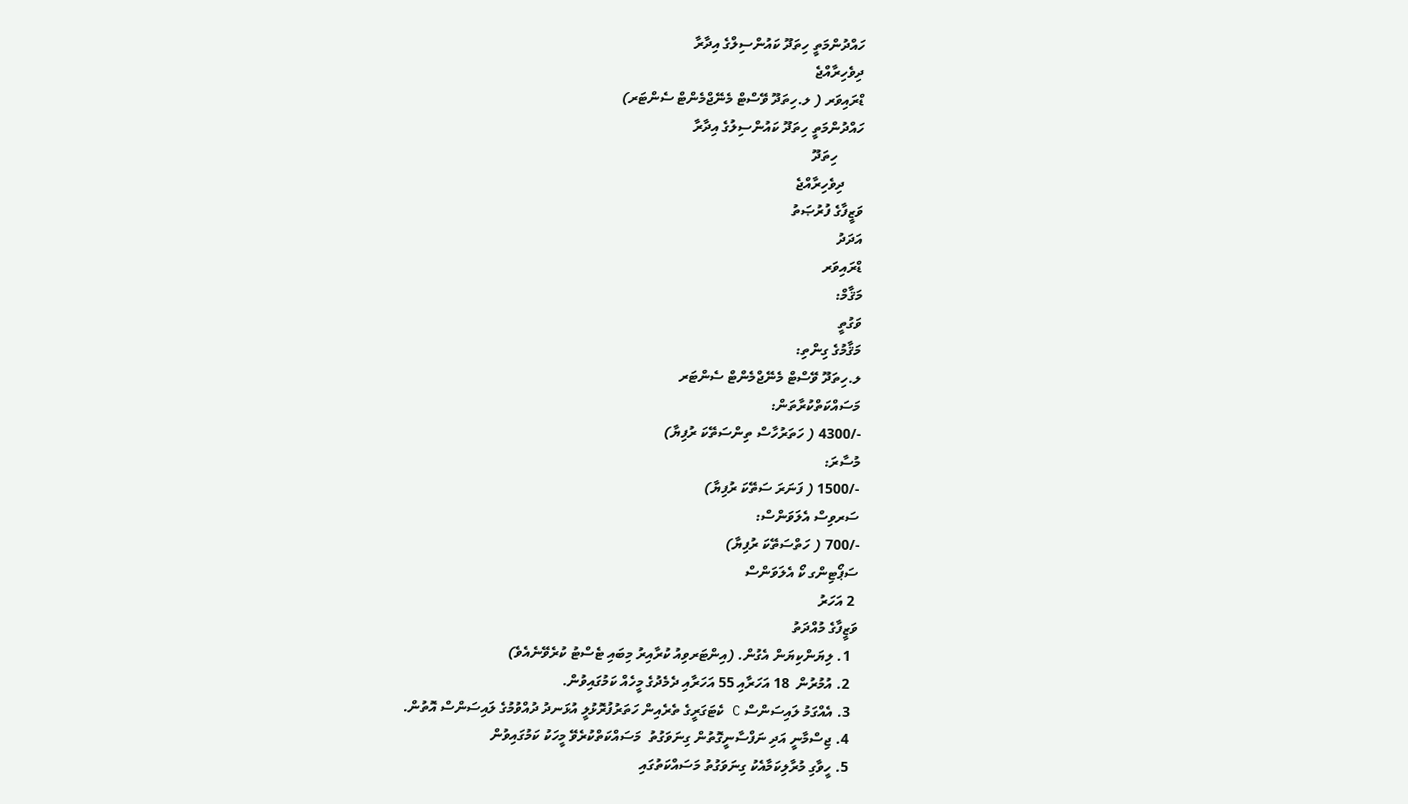ހައްދުންމަތީ ހިތަދޫ ކައުންސިލްގެ އިދާރާ
ދިވެހިރާއްޖެ
ޑްރައިވަރ ( ލ.ހިތަދޫ ވޭސްޓް މެނޭޖްމެންޓް ސެންޓަރ)
ހައްދުންމަތީ ހިތަދޫ ކައުންސިލުގެ އިދާރާ
       ހިތަދޫ
     ދިވެހިރާއްޖެ
ވަޒީފާގެ ފުރުޞަތު
އަދަދު
ޑްރައިވަރ
މަޤާމް:
ވަގުތީ
މަޤާމުގެ ގިންތި:
ލ.ހިތަދޫ ވޭސްޓް މެނޭޖްމެންޓް ސެންޓަރ
މަސައްކަތްކުރާތަން:
-/4300 ( ހަތަރުހާސް ތިންސަތޭކަ ރުފިޔާ)
މުސާރަ:
-/1500 ( ފަނަރަ ސަތޭކަ ރުފިޔާ)
ސަރވިސް އެލަވަންސް:
-/700 ( ހަތްސަތޭކަ ރުފިޔާ)
ސަޕޯޓިންގ ކޯ އެލަވަންސް
 2 އަހަރު
ވަޒީފާގެ މުއްދަތު
  1. ލިޔަންކިޔަން އެގުން. (އިންޓަރވިއު ކުރާއިރު މިބައި ޓެސްޓު ކުރެވޭނެއެވެ)
  2. އުމުރުން  18 އަހަރާއި 55 އަހަރާއި ދެމެދުގެ މީހެއް ކަމުގައިވުން.
  3. އެއްގަމު ލައިސަންސް C ކެޓަގަރީގެ ތެރެއިން ހަތަރުފުރޮޅުލީ އުޅަނދު ދުއްވުމުގެ ލައިސަންސް އޮތުން.
  4. ޖިސްމާނީ އަދި ނަފްސާނީގޮތުން ގިނަވަގުތު  މަސައްކަތްކުރެވޭ މީހަކު ކަމުގައިވުން
  5. ހީވާގި މުރާލިކަމާއެކު ގިނަވަގުތު މަސައްކަތުގައި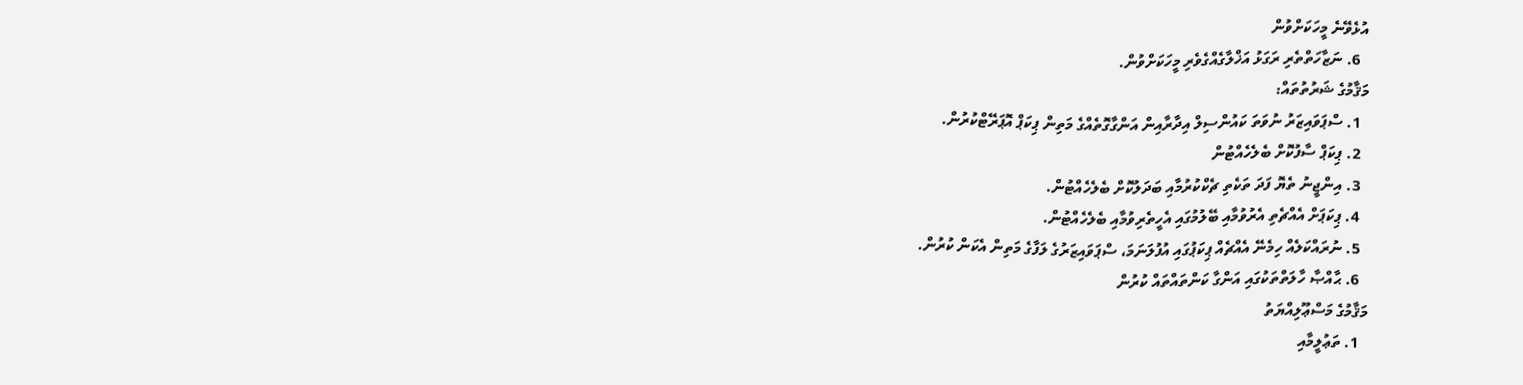އުޅެވޭނެ މީހަކަށްވުން
  6. ނަޒާހަތްތެރި ރަގަޅު އަޚްލާގެއްގެވެރި މީހަކަށްވުން.
މަޤާމުގެ ޝަރުތުތައް:
  1. ސްޕަވައިޒަރު ނުވަތަ ކައުންސިލް އިދާރާއިން އަންގާގޮތެއްގެ މަތިން ޕިކަޕް އޮޕަރޭޓްކުރުން.
  2. ޕިކަޕް ސާފުކޮށް ބެލެހެއްޓުން
  3. އިންޖީނު ތެޔޮ ފަދަ ތަކެތި ޗެކްކުރުމާއި ބަދަލުކޮށް ބެލެހެއްޓުން.
  4. ޕިކަޕަށް އެއްޗެތި އެރުވުމާއި ބޭލުމުގައި އެހީތެރިވުމާއި ބެލެހެއްޓުން.
  5. ނުރައްކަލެއް ހިމެނޭ އެއްޗެއް ޕިކަޕުގައި އުފުލަނަމަ، ސްޕަވައިޒަރުގެ ލަފާގެ މަތިން އެކަން ކުރުން.
  6. ޙާއްޞާ ހާލަތްތަކުގައި އަންގާ ކަންތައްތައް ކުރުން
މަޤާމުގެ މަސްޢޫލިއްޔަތު
  1. ތަޢުލީމާއި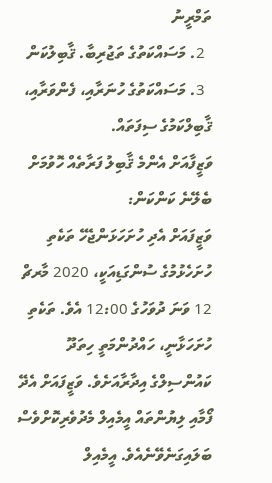ތަމްރީނު
  2. މަސައްކަތުގެ ތަޖުރިބާ. ޤާބިލުކަން
  3. މަސައްކަތުގެ ހުނަރާއި، ފެންވަރާއި، ޤާބިލްކަމުގެ ސިފަތައް.
ވަޒީފާއަށް އެންމެ ޤާބިލު ފަރާތެއް ހޮވުމަށް ބެލޭނެ ކަންކަން:
ވަޒީފައަށް އެދި ހުށަހަޅަންޖެހޭ ތަކެތި ހުށަހެޅުމުގެ ސުންގަޑިއަކީ، 2020 މާރޗް 12 ވަނަ ދުވަހުގެ 12:00 އެވެ. ތަކެތި ހުށަހަޅާނީ، ހައްދުންމަތީ ހިތަދޫ ކައުންސިލްގެ އިދާރާއަށެވެ. ވަޒީފައަށް އެދޭ ފޯމާއި ލިޔުންތައް އީމެއިލް މެދުވެރިކޮށްވެސް ބަލައިގަނެވޭނެއެވެ. އީމެއިލް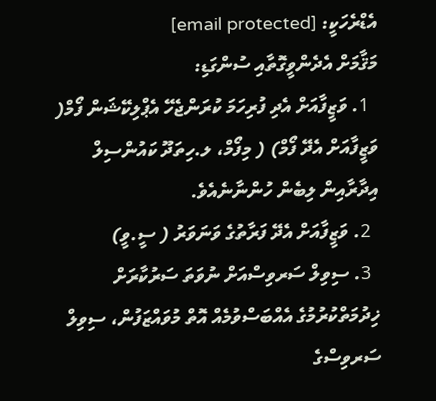އެޑްރެހަކީ: [email protected]
މަޤާމަށް އެދެންވީގޮތާއި ސުންގަޑި:
  1. ވަޒީފާއަށް އެދި ފުރިހަމަ ކުރަންޖެހޭ އެޕްލިކޭޝަން ފޯމް( ވަޒީފާއަށް އެދޭ ފޯމް) ( މިފޯމް، ލ.ހިތަދޫ ކައުންސިލް އިދާރާއިން ލިބެން ހުންނާނެއެވެ.
  2. ވަޒީފާއަށް އެދޭ ފަރާތުގެ ވަނަވަރު ( ސީ.ވީ)
  3. ސިވިލް ސަރވިސްއަށް ނުވަތަ ސަރުކާރަށް ޚިދުމަތްކުރުމުގެ އެއްބަސްވުމެއް އޮތް މުވައްޒަފުން، ސިވިލް ސަރވިސްގެ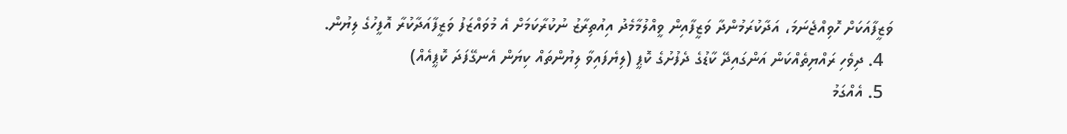ވަޒީފާއަކަށް ހޮވިއްޖެނަމަ، އަދާކުރަމުންދާ ވަޒީފާއިން ވީއްލުމާމެދު އިއުތިރާޒު ނުކުރާކަމަށް އެ މުވައްޒަފު ވަޒީފާއަދާކުރާ އޮފީހުގެ ލިޔުން.
  4. ދިވެހި ރައްޔިތެއްކަން އަންގައިދޭ ކާޑުގެ ދެފުށުގެ ކޮޕީ (ލިޔެފައިވާ ލިޔުންތައް ކިޔަން އެނގޭފަދަ ކޮޕީއެއް)
  5. އެއްގަމު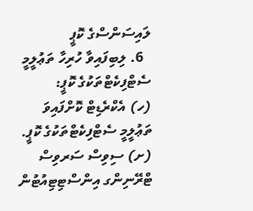ލައިސަންސްގެ ކޮޕީ
  6. ލިބިފައިވާ ހުރިހާ ތަޢުލީމީ ސެޓްފިކެޓްތަކުގެ ކޮޕީ:
(ހ) އެކްރެޑިޓް ކޮށްފައިވަ ތަޢުލީމީ ސެޓްފިކެޓްތަކުގެ ކޮޕީ.
(ށ) ސިވިސް ސަރވިސް ޓްރޭނިންގ އިންސްޓިޓިއުޓުން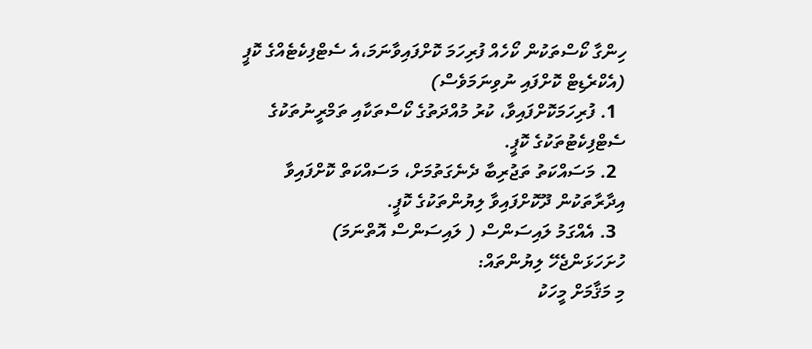ހިންގާ ކޯސްތަކުން ކޯހެއް ފުރިހަމަ ކޮށްފައިވާނަމަ،އެ ސެޓްފިކެޓެއްގެ ކޮޕީ (އެކްރެޑިޓް ކޮށްފައި ނުވިނަމަވެސް)
  1. ފުރިހަމަކޮށްފައިވާ، ކުރު މުއްދަތުގެ ކޯސްތަކާއި ތަމްރީނުތަކުގެ ސެޓްފިކެޓުތަކުގެ ކޮޕީ.
  2. މަސައްކަތު ތަޖުރިބާ ދެނެގަތުމަށް، މަސައްކަތް ކޮށްފައިވާ އިދާރާތަކުން ދޫކޮށްފައިވާ ލިޔުންތަކުގެ ކޮޕީ.
  3. އެއްގަމު ލައިސަންސް ( ލައިސަންސް އޮތްނަމަ)
ހުށަހަޅަންޖެހޭ ލިޔުންތައް:
މި މަޤާމަށް މީހަކު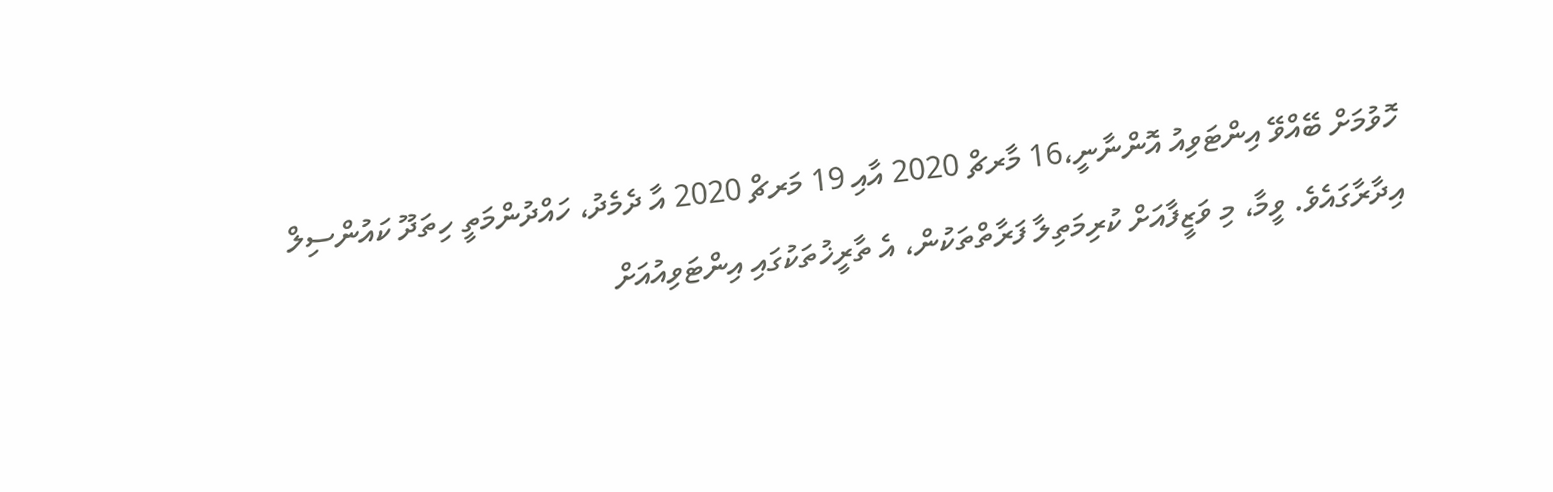ހޮވުމަށް ބޭއްވޭ އިންޓަވިއު އޮންނާނީ،16 މާރޗް 2020 އާއި 19 މަރޗް 2020 އާ ދެމެދު، ހައްދުންމަތީ ހިތަދޫ ކައުންސިލް އިދާރާގައެވެ. ވީމާ، މި ވަޒީފާއަށް ކުރިމަތިލާ ފަރާތްތަކުން، އެ ތާރީޚުތަކުގައި އިންޓަވިއުއަށް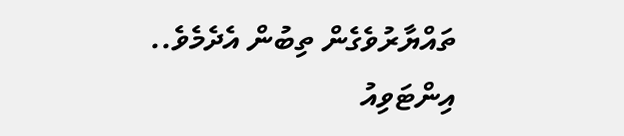ތައްޔާރުވެގެން ތިބުން އެދެމެވެ..
އިންޓަވިއު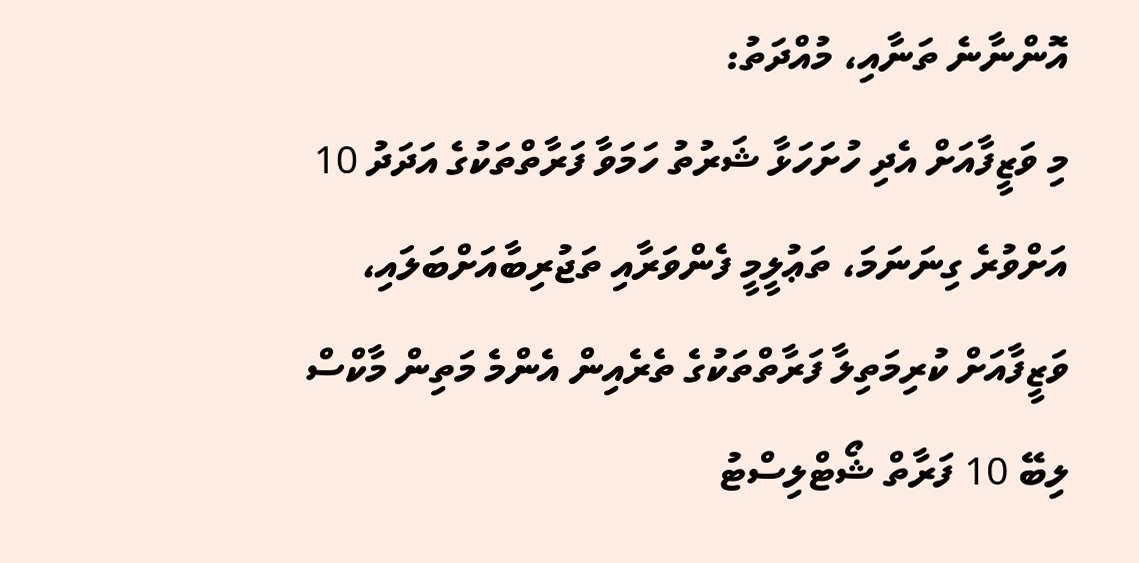އޮންނާނެ ތަނާއި، މުއްދަތު:
މި ވަޒީފާއަށް އެދި ހުށަހަޅާ ޝަރުތު ހަމަވާ ފަރާތްތަކުގެ އަދަދު 10 އަށްވުރެ ގިނަނަމަ، ތަޢުލީމީ ފެންވަރާއި ތަޖުރިބާއަށްބަލައި، ވަޒީފާއަށް ކުރިމަތިލާ ފަރާތްތަކުގެ ތެރެއިން އެންމެ މަތިން މާކްސް ލިބޭ 10 ފަރާތް ޝޯޓްލިސްޓު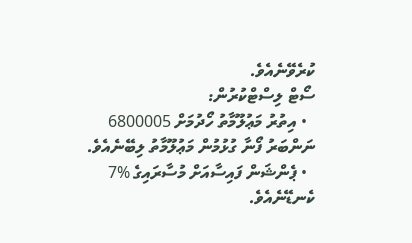ކުރެވޭނެއެވެ.
ސޯޓް ލިސްޓްކުރުން:
  • އިތުރު މަޢުލޫމާތު ހޯދުމަށް 6800005 ނަންބަރު ފޯނާ ގުޅުމުން މަޢުލޫމާތު ލިބޭނެއެވެ.
  • ޕެންޝަން ފައިސާއަށް މުސާރައިގެ %7 ކެނޑޭނެއެވެ.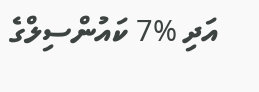އަދި %7 ކައުންސިލްގެ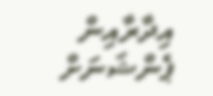އިދާރާއިން ޕެންޝަނަށް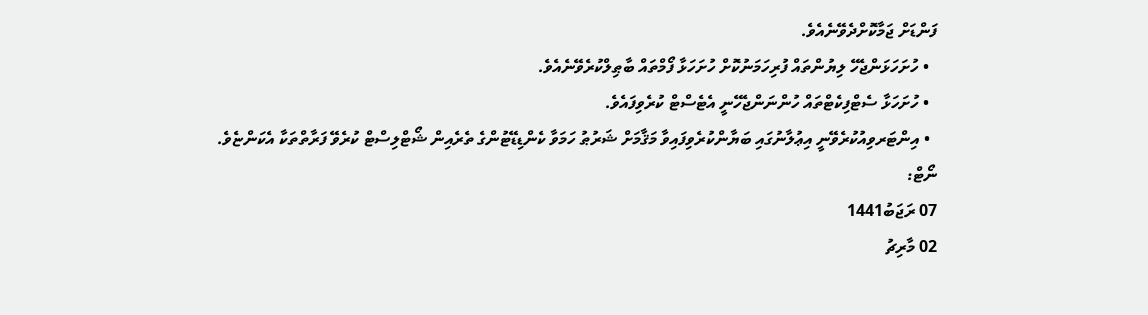ފަންޑަށް ޖަމާކޮށްދެވޭނެއެވެ.
  • ހުށަހަޅަންޖެހޭ ލިޔުންތައް ފުރިހަމަނުކޮށް ހުށަހަޅާ ފޯމްތައް ބާޠިލްކުރެވޭނެއެވެ.
  • ހުށަހަޅާ ސެޓްފިކެޓްތައް ހުންނަންޖެހޭނީ އެޓެސްޓް ކުރެވިފައެވެ.
  • އިންޓަރވިއުކުރެވޭނީ އިޢުލާނުގައި ބަޔާންކުރެވިފައިވާ މަޤާމަށް ޝަރުޠު ހަމަވާ ކެންޑިޑޭޓުންގެ ތެރެއިން ޝޯޓްލިސްޓް ކުރެވޭ ފަރާތްތަކާ އެކަންޏެވެ.
ނޯޓް:
07 ރަޖަބު1441
02 މާރިޗު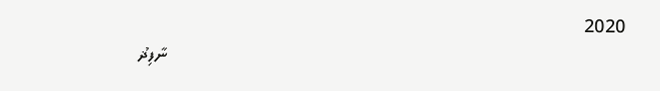2020
                                                                                                  ނާފިޛު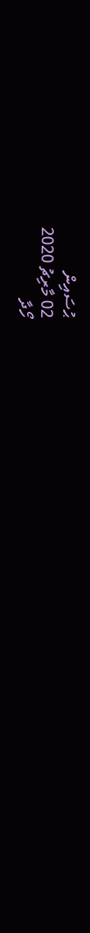ޙުސައިން
02 މާރިޗު 2020
ހޯދާ